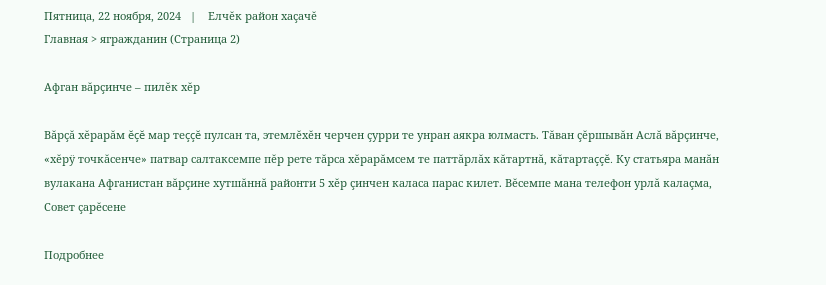Пятница, 22 ноября, 2024   |    Елчĕк район хаçачĕ
Главная > ягражданин (Страница 2)

Афган вăрçинче – пилĕк хĕр

Вăрçă хĕрарăм ĕçĕ мар теççĕ пулсан та, этемлĕхĕн черчен çурри те унран аякра юлмасть. Тăван çĕршывăн Аслă вăрçинче, «хĕрÿ точкăсенче» патвар салтаксемпе пĕр рете тăрса хĕрарăмсем те паттăрлăх кăтартнă, кăтартаççĕ. Ку статьяра манăн вулакана Афганистан вăрçине хутшăннă районти 5 хĕр çинчен каласа парас килет. Вĕсемпе мана телефон урлă калаçма, Совет çарĕсене

Подробнее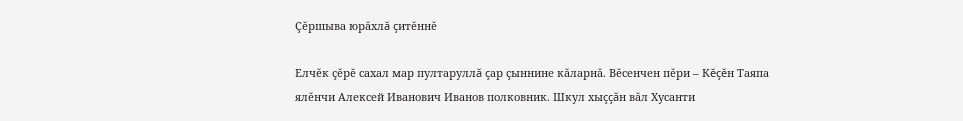Çĕршыва юрăхлă çитĕннĕ

Елчĕк çĕрĕ сахал мар пултаруллă çар çыннине кăларнă. Вĕсенчен пĕри – Кĕçĕн Таяпа ялĕнчи Алексей Иванович Иванов полковник. Шкул хыççăн вăл Хусанти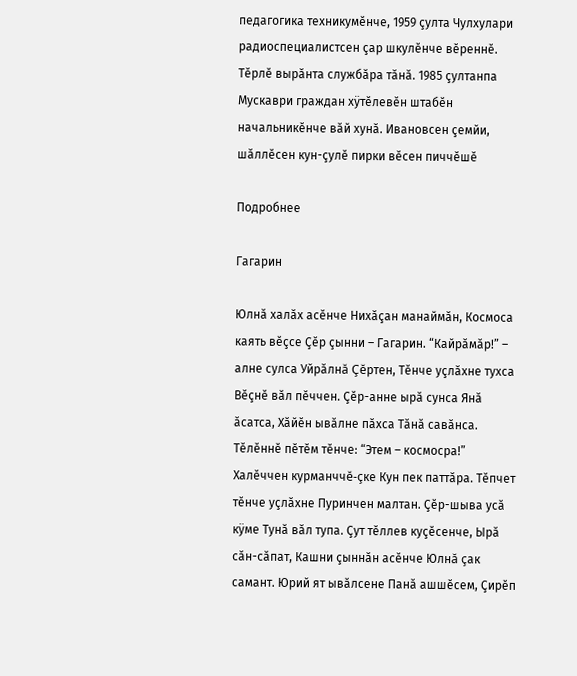педагогика техникумĕнче, 1959 çулта Чулхулари радиоспециалистсен çар шкулĕнче вĕреннĕ. Тĕрлĕ вырăнта службăра тăнă. 1985 çултанпа Мускаври граждан хÿтĕлевĕн штабĕн начальникĕнче вăй хунă. Ивановсен çемйи, шăллĕсен кун-çулĕ пирки вĕсен пиччĕшĕ

Подробнее

Гагарин

Юлнă халăх асĕнче Нихăçан манаймăн, Космоса каять вĕçсе Çĕр çынни – Гагарин. “Кайрăмăр!” – алне сулса Уйрăлнă Çĕртен, Тĕнче уçлăхне тухса Вĕçнĕ вăл пĕччен. Çĕр-анне ырă сунса Янă ăсатса, Хăйĕн ывăлне пăхса Тăнă савăнса. Тĕлĕннĕ пĕтĕм тĕнче: “Этем – космосра!” Халĕччен курманччĕ-çке Кун пек паттăра. Тĕпчет тĕнче уçлăхне Пуринчен малтан. Çĕр-шыва усă кÿме Тунă вăл тупа. Çут тĕллев куçĕсенче, Ырă сăн-сăпат, Кашни çыннăн асĕнче Юлнă çак самант. Юрий ят ывăлсене Панă ашшĕсем, Çирĕп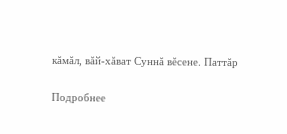кăмăл, вăй-хăват Суннă вĕсене. Паттăр

Подробнее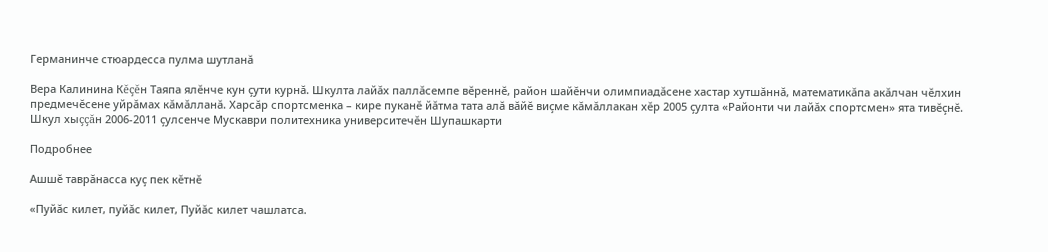Германинче стюардесса пулма шутланă

Вера Калинина Кĕçĕн Таяпа ялĕнче кун çути курнă. Шкулта лайăх паллăсемпе вĕреннĕ, район шайĕнчи олимпиадăсене хастар хутшăннă, математикăпа акăлчан чĕлхин предмечĕсене уйрăмах кăмăлланă. Харсăр спортсменка – кире пуканĕ йăтма тата алă вăйĕ виçме кăмăллакан хĕр 2005 çулта «Районти чи лайăх спортсмен» ята тивĕçнĕ. Шкул хыççăн 2006-2011 çулсенче Мускаври политехника университечĕн Шупашкарти

Подробнее

Ашшĕ таврăнасса куç пек кĕтнĕ

«Пуйăс килет, пуйăс килет, Пуйăс килет чашлатса.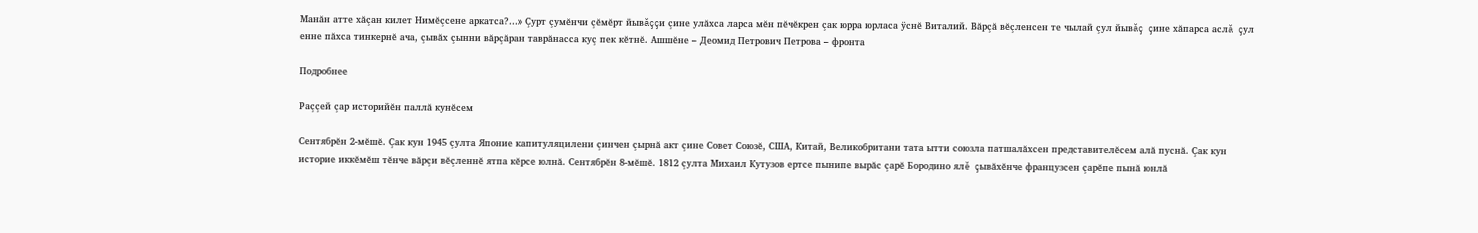Манăн атте хăçан килет Нимĕçсене аркатса?...» Çурт çумĕнчи çĕмĕрт йывăççи çине улăхса ларса мĕн пĕчĕкрен çак юрра юрласа ÿснĕ Виталий. Вăрçă вĕçленсен те чылай çул йывăç çине хăпарса аслă çул енне пăхса тинкернĕ ача, çывăх çынни вăрçăран таврăнасса куç пек кĕтнĕ. Ашшĕне – Деомид Петрович Петрова – фронта

Подробнее

Раççей çар историйĕн паллă кунĕсем

Сентябрĕн 2-мĕшĕ. Çак кун 1945 çулта Японие капитуляцилени çинчен çырнă акт çине Совет Союзĕ, США, Китай, Великобритани тата ытти союзла патшалăхсен представителĕсем алă пуснă. Çак кун историе иккĕмĕш тĕнче вăрçи вĕçленнĕ ятпа кĕрсе юлнă. Сентябрĕн 8-мĕшĕ. 1812 çулта Михаил Кутузов ертсе пынипе вырăс çарĕ Бородино ялĕ çывăхĕнче французсен çарĕпе пынă юнлă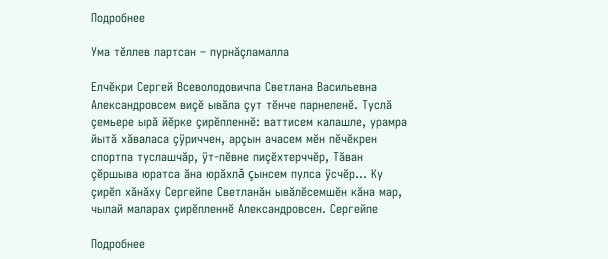Подробнее

Ума тĕллев лартсан – пурнăçламалла

Елчĕкри Сергей Всеволодовичпа Светлана Васильевна Александровсем виçĕ ывăла çут тĕнче парнеленĕ. Туслă çемьере ырă йĕрке çирĕпленнĕ: ваттисем калашле, урамра йытă хăваласа çÿриччен, арçын ачасем мĕн пĕчĕкрен спортпа туслашчăр, ÿт-пĕвне пиçĕхтерччĕр, Тăван çĕршыва юратса ăна юрăхлă çынсем пулса ÿсчĕр... Ку çирĕп хăнăху Сергейпе Светланăн ывăлĕсемшĕн кăна мар, чылай маларах çирĕпленнĕ Александровсен. Сергейпе

Подробнее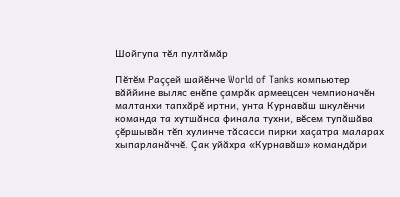Шойгупа тĕл пултăмăр

Пĕтĕм Раççей шайĕнче World of Tanks компьютер вăййине выляс енĕпе çамрăк армеецсен чемпионачĕн малтанхи тапхăрĕ иртни, унта Курнавăш шкулĕнчи команда та хутшăнса финала тухни, вĕсем тупăшăва çĕршывăн тĕп хулинче тăсасси пирки хаçатра маларах хыпарланăччĕ. Çак уйăхра «Курнавăш» командăри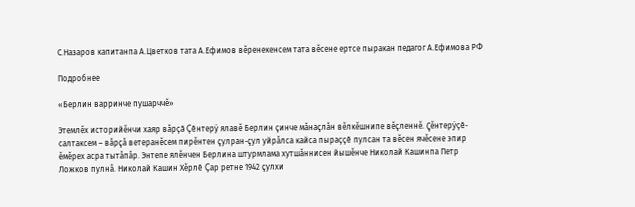С.Назаров капитанпа А.Цветков тата А.Ефимов вĕренекенсем тата вĕсене ертсе пыракан педагог А.Ефимова РФ

Подробнее

«Берлин варринче пушарччĕ»

Этемлĕх историйĕнчи хаяр вăрçă Çĕнтерÿ ялавĕ Берлин çинче мăнаçлăн вĕлкĕшнипе вĕçленнĕ. Çĕнтерÿçĕ-салтаксем – вăрçă ветеранĕсем пирĕнтен çулран-çул уйрăлса кайса пыраççĕ пулсан та вĕсен ячĕсене эпир ĕмĕрех асра тытăпăр. Энтепе ялĕнчен Берлина штурмлама хутшăннисен йышĕнче Николай Кашинпа Петр Ложков пулнă. Николай Кашин Хĕрлĕ Çар ретне 1942 çулхи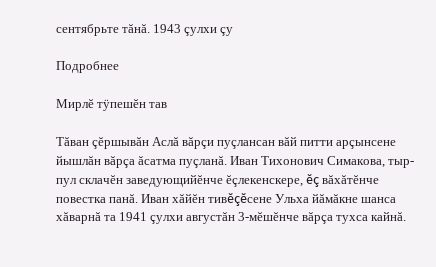сентябрьте тăнă. 1943 çулхи çу

Подробнее

Мирлĕ тÿпешĕн тав

Тăван çĕршывăн Аслă вăрçи пуçлансан вăй питти арçынсене йышлăн вăрçа ăсатма пуçланă. Иван Тихонович Симакова, тыр-пул склачĕн заведующийĕнче ĕçлекенскере, ĕç вăхăтĕнче повестка панă. Иван хăйĕн тивĕçĕсене Ульха йăмăкне шанса хăварнă та 1941 çулхи августăн 3-мĕшĕнче вăрçа тухса кайнă.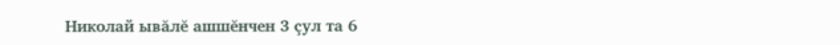Николай ывăлĕ ашшĕнчен 3 çул та 6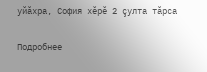уйăхра, София хĕрĕ 2 çулта тăрса

Подробнее